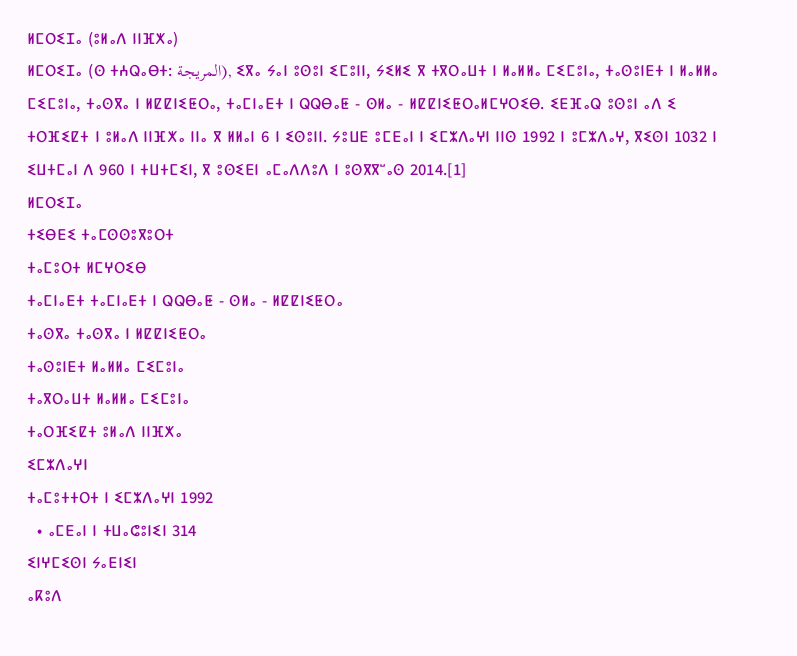ⵍⵎⵔⵉⵊⴰ (ⵓⵍⴰⴷ ⵏⵏⴼⵅⴰ)
ⵍⵎⵔⵉⵊⴰ (ⵙ ⵜⵄⵕⴰⴱⵜ: المريجة), ⵉⴳⴰ ⵢⴰⵏ ⵓⵙⵓⵏ ⵉⵎⵓⵏⵏ, ⵢⵉⵍⵉ ⴳ ⵜⴳⵔⴰⵡⵜ ⵏ ⵍⴰⵍⵍⴰ ⵎⵉⵎⵓⵏⴰ, ⵜⴰⵙⵓⵏⴹⵜ ⵏ ⵍⴰⵍⵍⴰ ⵎⵉⵎⵓⵏⴰ, ⵜⴰⵙⴳⴰ ⵏ ⵍⵇⵇⵏⵉⵟⵔⴰ, ⵜⴰⵎⵏⴰⴹⵜ ⵏ ⵕⵕⴱⴰⵟ - ⵙⵍⴰ - ⵍⵇⵇⵏⵉⵟⵔⴰⵍⵎⵖⵔⵉⴱ. ⵉⴹⴼⴰⵕ ⵓⵙⵓⵏ ⴰⴷ ⵉ ⵜⵔⴼⵉⵇⵜ ⵏ ⵓⵍⴰⴷ ⵏⵏⴼⵅⴰ ⵏⵏⴰ ⴳ ⵍⵍⴰⵏ 6 ⵏ ⵉⵙⵓⵏⵏ. ⵢⵓⵡⴹ ⵓⵎⴹⴰⵏ ⵏ ⵉⵎⵣⴷⴰⵖⵏ ⵏⵏⵙ 1992 ⵏ ⵓⵎⵣⴷⴰⵖ, ⴳⵉⵙⵏ 1032 ⵏ ⵉⵡⵜⵎⴰⵏ ⴷ 960 ⵏ ⵜⵡⵜⵎⵉⵏ, ⴳ ⵓⵙⵉⴹⵏ ⴰⵎⴰⴷⴷⵓⴷ ⵏ ⵓⵙⴳⴳⵯⴰⵙ 2014.[1]
ⵍⵎⵔⵉⵊⴰ
ⵜⵉⴱⴹⵉ ⵜⴰⵎⵙⵙⵓⴳⵓⵔⵜ
ⵜⴰⵎⵓⵔⵜ ⵍⵎⵖⵔⵉⴱ
ⵜⴰⵎⵏⴰⴹⵜ ⵜⴰⵎⵏⴰⴹⵜ ⵏ ⵕⵕⴱⴰⵟ - ⵙⵍⴰ - ⵍⵇⵇⵏⵉⵟⵔⴰ
ⵜⴰⵙⴳⴰ ⵜⴰⵙⴳⴰ ⵏ ⵍⵇⵇⵏⵉⵟⵔⴰ
ⵜⴰⵙⵓⵏⴹⵜ ⵍⴰⵍⵍⴰ ⵎⵉⵎⵓⵏⴰ
ⵜⴰⴳⵔⴰⵡⵜ ⵍⴰⵍⵍⴰ ⵎⵉⵎⵓⵏⴰ
ⵜⴰⵔⴼⵉⵇⵜ ⵓⵍⴰⴷ ⵏⵏⴼⵅⴰ
ⵉⵎⵣⴷⴰⵖⵏ
ⵜⴰⵎⵓⵜⵜⵔⵜ ⵏ ⵉⵎⵣⴷⴰⵖⵏ 1992
  • ⴰⵎⴹⴰⵏ ⵏ ⵜⵡⴰⵛⵓⵏⵉⵏ 314
ⵉⵏⵖⵎⵉⵙⵏ ⵢⴰⴹⵏⵉⵏ
ⴰⴽⵓⴷ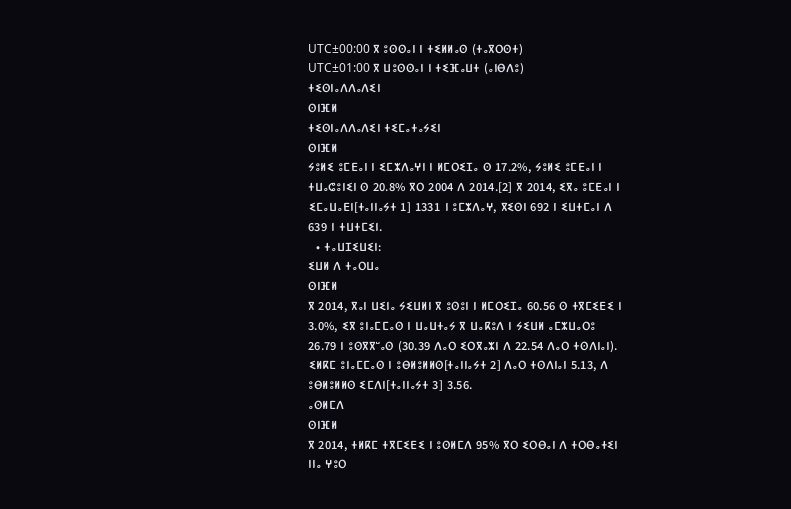UTC±00:00 ⴳ ⵓⵙⵙⴰⵏ ⵏ ⵜⵉⵍⵍⴰⵙ (ⵜⴰⴳⵔⵙⵜ)
UTC±01:00 ⴳ ⵡⵓⵙⵙⴰⵏ ⵏ ⵜⵉⴼⴰⵡⵜ (ⴰⵏⴱⴷⵓ)
ⵜⵉⵙⵏⴰⴷⴷⴰⴷⵉⵏ
ⵙⵏⴼⵍ
ⵜⵉⵙⵏⴰⴷⴷⴰⴷⵉⵏ ⵜⵉⵎⴰⵜⴰⵢⵉⵏ
ⵙⵏⴼⵍ
ⵢⵓⵍⵉ ⵓⵎⴹⴰⵏ ⵏ ⵉⵎⵣⴷⴰⵖⵏ ⵏ ⵍⵎⵔⵉⵊⴰ ⵙ 17.2%, ⵢⵓⵍⵉ ⵓⵎⴹⴰⵏ ⵏ ⵜⵡⴰⵛⵓⵏⵉⵏ ⵙ 20.8% ⴳⵔ 2004 ⴷ 2014.[2] ⴳ 2014, ⵉⴳⴰ ⵓⵎⴹⴰⵏ ⵏ ⵉⵎⴰⵡⴰⴹⵏ[ⵜⴰⵏⵏⴰⵢⵜ 1] 1331 ⵏ ⵓⵎⵣⴷⴰⵖ, ⴳⵉⵙⵏ 692 ⵏ ⵉⵡⵜⵎⴰⵏ ⴷ 639 ⵏ ⵜⵡⵜⵎⵉⵏ.
  • ⵜⴰⵡⵊⵉⵡⵉⵏ:
ⵉⵡⵍ ⴷ ⵜⴰⵔⵡⴰ
ⵙⵏⴼⵍ
ⴳ 2014, ⴳⴰⵏ ⵡⵉⵏⴰ ⵢⵉⵡⵍⵏ ⴳ ⵓⵙⵓⵏ ⵏ ⵍⵎⵔⵉⵊⴰ 60.56 ⵙ ⵜⴳⵎⵉⴹⵉ ⵏ 3.0%, ⵉⴳ ⵓⵏⴰⵎⵎⴰⵙ ⵏ ⵡⴰⵡⵜⴰⵢ ⴳ ⵡⴰⴽⵓⴷ ⵏ ⵢⵉⵡⵍ ⴰⵎⵣⵡⴰⵔⵓ 26.79 ⵏ ⵓⵙⴳⴳⵯⴰⵙ (30.39 ⴷⴰⵔ ⵉⵔⴳⴰⵣⵏ ⴷ 22.54 ⴷⴰⵔ ⵜⵙⴷⵏⴰⵏ). ⵉⵍⴽⵎ ⵓⵏⴰⵎⵎⴰⵙ ⵏ ⵓⴱⵍⵓⵍⵍⵙ[ⵜⴰⵏⵏⴰⵢⵜ 2] ⴷⴰⵔ ⵜⵙⴷⵏⴰⵏ 5.13, ⴷ ⵓⴱⵍⵓⵍⵍⵙ ⵉⵎⴷⵏ[ⵜⴰⵏⵏⴰⵢⵜ 3] 3.56.
ⴰⵙⵍⵎⴷ
ⵙⵏⴼⵍ
ⴳ 2014, ⵜⵍⴽⵎ ⵜⴳⵎⵉⴹⵉ ⵏ ⵓⵙⵍⵎⴷ 95% ⴳⵔ ⵉⵔⴱⴰⵏ ⴷ ⵜⵔⴱⴰⵜⵉⵏ ⵏⵏⴰ ⵖⵓⵔ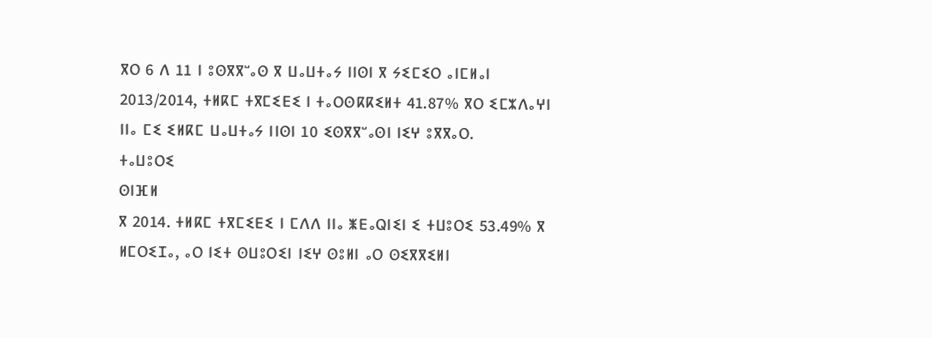ⴳⵔ 6 ⴷ 11 ⵏ ⵓⵙⴳⴳⵯⴰⵙ ⴳ ⵡⴰⵡⵜⴰⵢ ⵏⵏⵙⵏ ⴳ ⵢⵉⵎⵉⵔ ⴰⵏⵎⵍⴰⵏ 2013/2014, ⵜⵍⴽⵎ ⵜⴳⵎⵉⴹⵉ ⵏ ⵜⴰⵔⵙⴽⴽⵉⵍⵜ 41.87% ⴳⵔ ⵉⵎⵣⴷⴰⵖⵏ ⵏⵏⴰ ⵎⵉ ⵉⵍⴽⵎ ⵡⴰⵡⵜⴰⵢ ⵏⵏⵙⵏ 10 ⵉⵙⴳⴳⵯⴰⵙⵏ ⵏⵉⵖ ⵓⴳⴳⴰⵔ.
ⵜⴰⵡⵓⵔⵉ
ⵙⵏⴼⵍ
ⴳ 2014. ⵜⵍⴽⵎ ⵜⴳⵎⵉⴹⵉ ⵏ ⵎⴷⴷ ⵏⵏⴰ ⵥⴹⴰⵕⵏⵉⵏ ⵉ ⵜⵡⵓⵔⵉ 53.49% ⴳ ⵍⵎⵔⵉⵊⴰ, ⴰⵔ ⵏⵉⵜ ⵙⵡⵓⵔⵉⵏ ⵏⵉⵖ ⵙⵓⵍⵏ ⴰⵔ ⵙⵉⴳⴳⵉⵍⵏ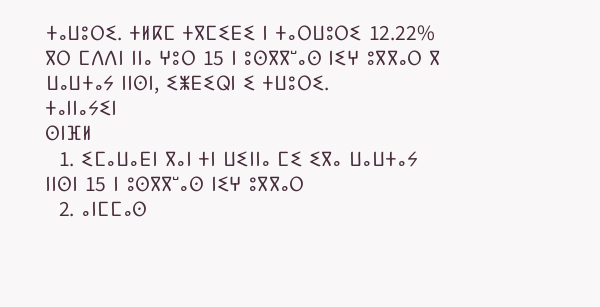ⵜⴰⵡⵓⵔⵉ. ⵜⵍⴽⵎ ⵜⴳⵎⵉⴹⵉ ⵏ ⵜⴰⵔⵡⵓⵔⵉ 12.22% ⴳⵔ ⵎⴷⴷⵏ ⵏⵏⴰ ⵖⵓⵔ 15 ⵏ ⵓⵙⴳⴳⵯⴰⵙ ⵏⵉⵖ ⵓⴳⴳⴰⵔ ⴳ ⵡⴰⵡⵜⴰⵢ ⵏⵏⵙⵏ, ⵉⵥⴹⵉⵕⵏ ⵉ ⵜⵡⵓⵔⵉ.
ⵜⴰⵏⵏⴰⵢⵉⵏ
ⵙⵏⴼⵍ
  1. ⵉⵎⴰⵡⴰⴹⵏ ⴳⴰⵏ ⵜⵏ ⵡⵉⵏⵏⴰ ⵎⵉ ⵉⴳⴰ ⵡⴰⵡⵜⴰⵢ ⵏⵏⵙⵏ 15 ⵏ ⵓⵙⴳⴳⵯⴰⵙ ⵏⵉⵖ ⵓⴳⴳⴰⵔ
  2. ⴰⵏⵎⵎⴰⵙ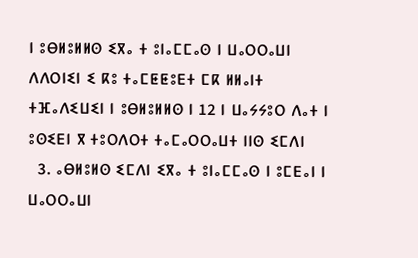ⵏ ⵓⴱⵍⵓⵍⵍⵙ ⵉⴳⴰ ⵜ ⵓⵏⴰⵎⵎⴰⵙ ⵏ ⵡⴰⵔⵔⴰⵡⵏ ⴷⴷⵔⵏⵉⵏ ⵉ ⴽⵓ ⵜⴰⵎⵟⵟⵓⴹⵜ ⵎⴽ ⵍⵍⴰⵏⵜ ⵜⴼⴰⴷⵉⵡⵉⵏ ⵏ ⵓⴱⵍⵓⵍⵍⵙ ⵏ 12 ⵏ ⵡⴰⵢⵢⵓⵔ ⴷⴰⵜ ⵏ ⵓⵙⵉⴹⵏ ⴳ ⵜⵓⵔⴷⵔⵜ ⵜⴰⵎⴰⵔⵔⴰⵡⵜ ⵏⵏⵙ ⵉⵎⴷⵏ
  3. ⴰⴱⵍⵓⵍⵙ ⵉⵎⴷⵏ ⵉⴳⴰ ⵜ ⵓⵏⴰⵎⵎⴰⵙ ⵏ ⵓⵎⴹⴰⵏ ⵏ ⵡⴰⵔⵔⴰⵡⵏ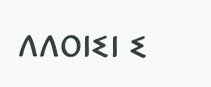ⴷⴷⵔⵏⵉⵏ ⵉ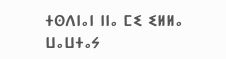ⵜⵙⴷⵏⴰⵏ ⵏⵏⴰ ⵎⵉ ⵉⵍⵍⴰ ⵡⴰⵡⵜⴰⵢ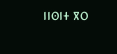ⵏⵏⵙⵏⵜ ⴳⵔ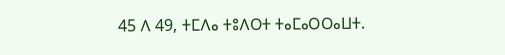45 ⴷ 49, ⵜⵎⴷⴰ ⵜⵓⴷⵔⵜ ⵜⴰⵎⴰⵔⵔⴰⵡⵜ.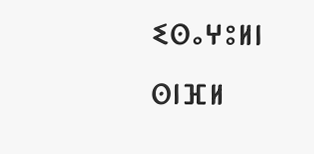ⵉⵙⴰⵖⵓⵍⵏ
ⵙⵏⴼⵍ